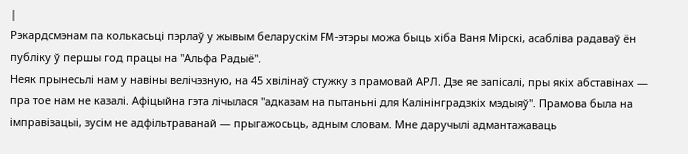|
Рэкардсмэнам па колькасьці пэрлаў у жывым беларускім FM-этэры можа быць хіба Ваня Мірскі, асабліва радаваў ён публіку ў першы год працы на "Альфа Радыё".
Неяк прынесьлі нам у навіны велічэзную, на 45 хвілінаў стужку з прамовай АРЛ. Дзе яе запісалі, пры якіх абставінах — пра тое нам не казалі. Афіцыйна гэта лічылася "адказам на пытаньні для Калінінградзкіх мэдыяў". Прамова была на імправізацыі, зусім не адфільтраванай — прыгажосьць, адным словам. Мне даручылі адмантажаваць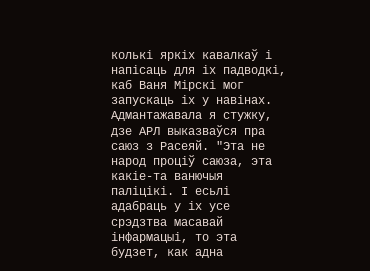колькі яркіх кавалкаў і напісаць для іх падводкі, каб Ваня Мірскі мог запускаць іх у навінах.
Адмантажавала я стужку, дзе АРЛ выказваўся пра саюз з Расеяй. "Эта не народ проціў саюза, эта какіе-та ванючыя паліцікі. І есьлі адабраць у іх усе срэдзтва масавай інфармацыі, то эта будзет, как адна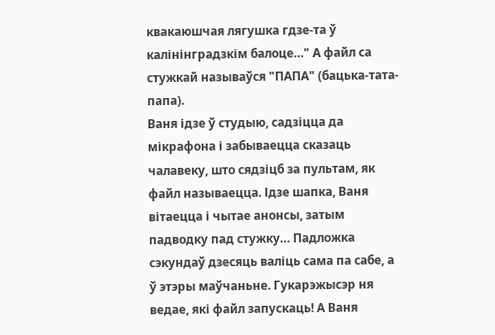квакаюшчая лягушка гдзе-та ў калінінградзкім балоце…" А файл са стужкай называўся "ПАПА" (бацька-тата-папа).
Ваня ідзе ў студыю, садзіцца да мікрафона і забываецца сказаць чалавеку, што сядзіцб за пультам, як файл называецца. Ідзе шапка, Ваня вітаецца і чытае анонсы, затым падводку пад стужку… Падложка сэкундаў дзесяць валіць сама па сабе, а ў этэры маўчаньне. Гукарэжысэр ня ведае, які файл запускаць! А Ваня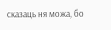сказаць ня можа, бо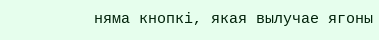няма кнопкі, якая вылучае ягоны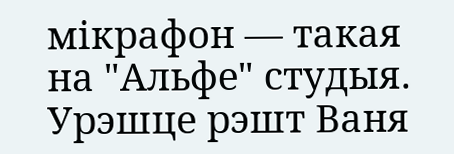мікрафон — такая на "Альфе" студыя. Урэшце рэшт Ваня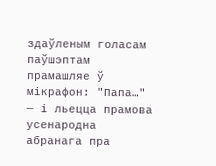здаўленым голасам паўшэптам прамашляе ў мікрафон: "Папа…" — і льецца прамова усенародна абранага пра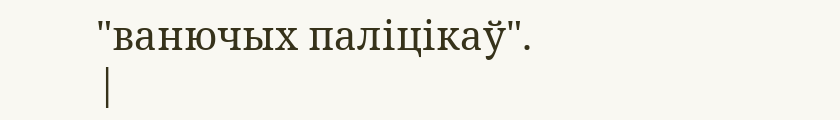"ванючых паліцікаў".
|